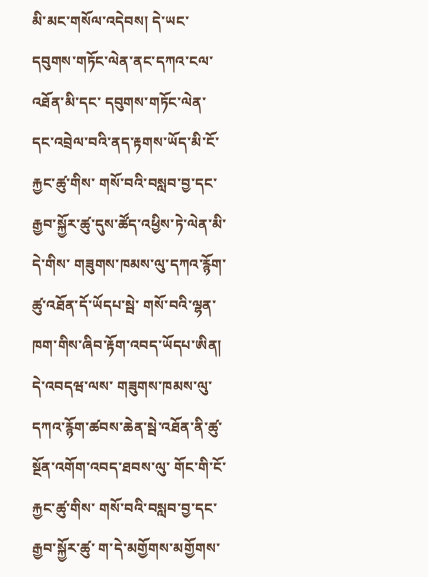མི་མང་གསོལ་འདེབས། དེ་ཡང་ དབུགས་གཏོང་ལེན་ནང་དཀའ་ངལ་འཐོན་མི་དང་ དབུགས་གཏོང་ལེན་དང་འབྲེལ་བའི་ནད་རྟགས་ཡོད་མི་ངོ་རྐྱང་ཚུ་གིས་ གསོ་བའི་བསླབ་བྱ་དང་རྒྱབ་སྐྱོར་ཚུ་དུས་ཚོད་འཕྱིས་ཏེ་ལེན་མི་དེ་གིས་ གཟུགས་ཁམས་ལུ་དཀའ་རྙོག་ཚུ་འཐོན་དོ་ཡོདཔ་སྦེ་ གསོ་བའི་ལྷན་ཁག་གིས་ཞིབ་རྟོག་འབད་ཡོདཔ་ཨིན། དེ་འབདཝ་ལས་ གཟུགས་ཁམས་ལུ་ དཀའ་རྙོག་ཚབས་ཆེན་སྦེ་འཐོན་ནི་ཚུ་སྔོན་འགོག་འབད་ཐབས་ལུ་ གོང་གི་ངོ་རྐྱང་ཚུ་གིས་ གསོ་བའི་བསླབ་བྱ་དང་རྒྱབ་སྐྱོར་ཚུ་ ག་དེ་མགྱོགས་མགྱོགས་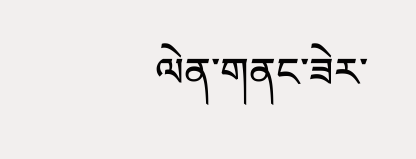ལེན་གནང་ཟེར་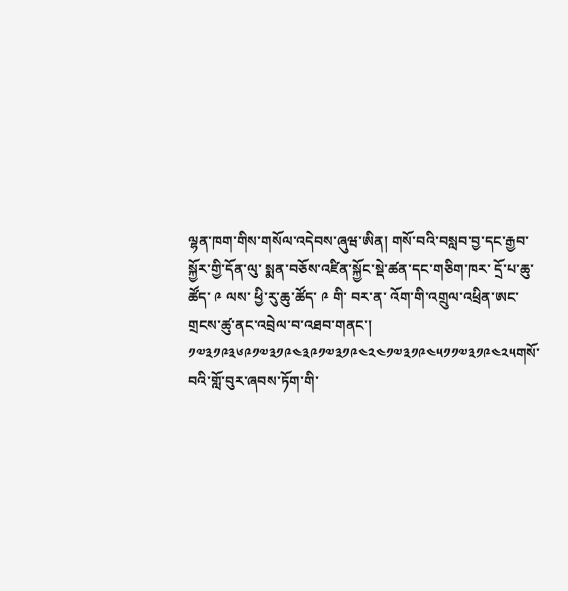ལྷན་ཁག་གིས་གསོལ་འདེབས་ཞུཝ་ཨིན། གསོ་བའི་བསླབ་བྱ་དང་རྒྱབ་སྐྱོར་གྱི་དོན་ལུ་ སྨན་བཅོས་འཛིན་སྐྱོང་སྡེ་ཚན་དང་གཅིག་ཁར་ དྲོ་པ་ཆུ་ཚོད་ ༩ ལས་ ཕྱི་རུ་ཆུ་ཚོད་ ༩ གི་ བར་ན་ འོག་གི་འགྲུལ་འཕྲིན་ཨང་གྲངས་ཚུ་ནང་འབྲེལ་བ་འཐབ་གནང་། ༡༧༣༡༩༣༦༩༡༧༣༡༩༤༣༩༡༧༣༡༩༤༢༤༡༧༣༡༩༤༥༡༡༧༣༡༩༤༢༥གསོ་བའི་གློ་བུར་ཞབས་ཏོག་གི་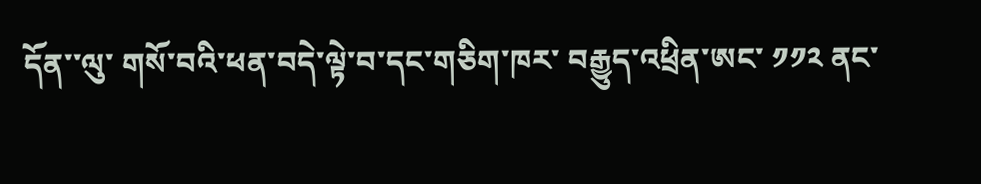དོན་་ལུ་ གསོ་བའི་ཕན་བདེ་ལྟེ་བ་དང་གཅིག་ཁར་ བརྒྱུད་འཕྲིན་ཨང་ ༡༡༢ ནང་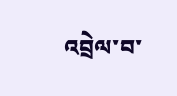འབྲེལ་བ་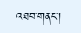འཐབ་གནང་།